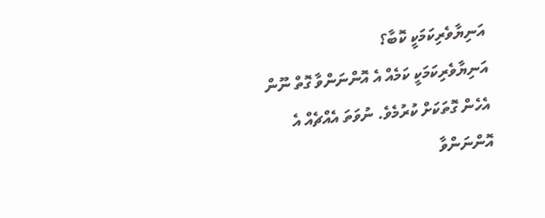އަނިޔާވެރިކަމަކީ ކޮބާ؟
އަނިޔާވެރިކަމަކީ ކަމެއް އެ އޮންނަންވާ ގޮތް ނޫން އެހެން ގޮތަކަށް ކުރުމެވެ. ނުވަތަ އެއްޗެއް އެ އޮންނަންވާ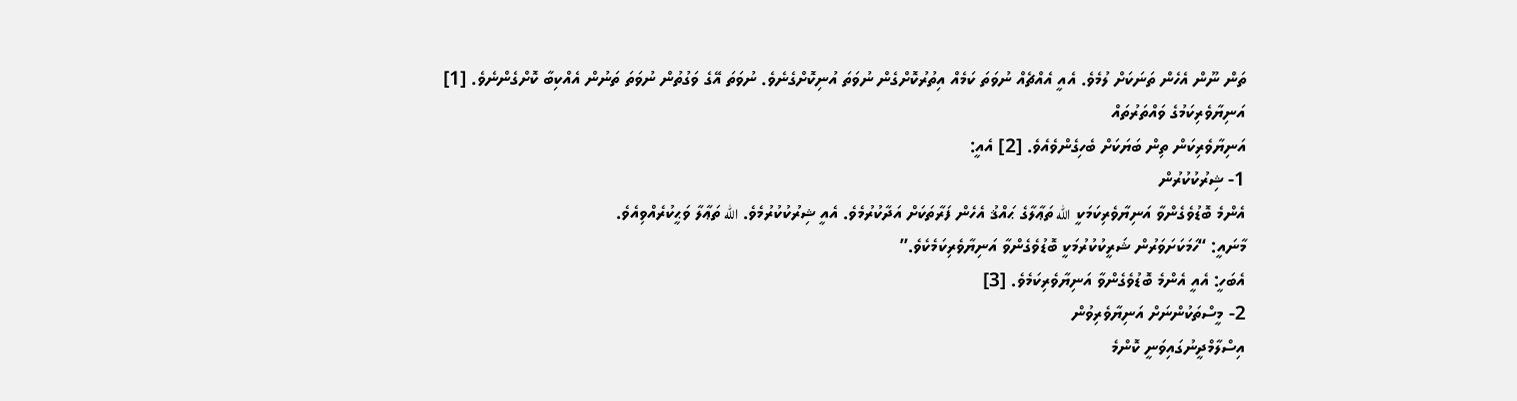ތަން ނޫން އެހެން ތަނަކަށް ލުމެވެ. އެއީ އެއްޗެއް ނުވަތަ ކަމެއް އިތުރުކޮށްގެން ނުވަތަ އުނިކޮށްގެނެވެ. ނުވަތަ އޭގެ ވަގުތުން ނުވަތަ ތަނުން އެއްކިބާ ކޮށްގެންނެވެ. [1]
އަނިޔާވެރިކަމުގެ ވައްތަރުތައް
އަނިޔާވެރިކަން ތިން ބަޔަކަށް ބެހިގެންވެއެވެ. [2] އެއީ:
1- ޝިރުކުކުރުން
އެންމެ ބޮޑުވެގެންވާ އަނިޔާވެރިކަމަކީ الله ތަޢާލާގެ ޙައްޤު އެހެން ފަރާތަކަށް އަދާކުރުމެވެ. އެއީ ޝިރުކުކުރުމެވެ. الله ތަޢާލާ ވަޙީކުރެއްވިއެވެ.
މާނައީ: “ހަމަކަށަވަރުން ޝަރީކުކުރުމަކީ ބޮޑުވެގެންވާ އަނިޔާވެރިކަމެކެވެ.”
އެބަހީ: އެއީ އެންމެ ބޮޑުވެގެންވާ އަނިޔާވެރިކަމެވެ. [3]
2- މީސްތަކުންނަށް އަނިޔާވެރިވުން
އިސްލާމްދީނުގައިވަނީ ކޮންމެ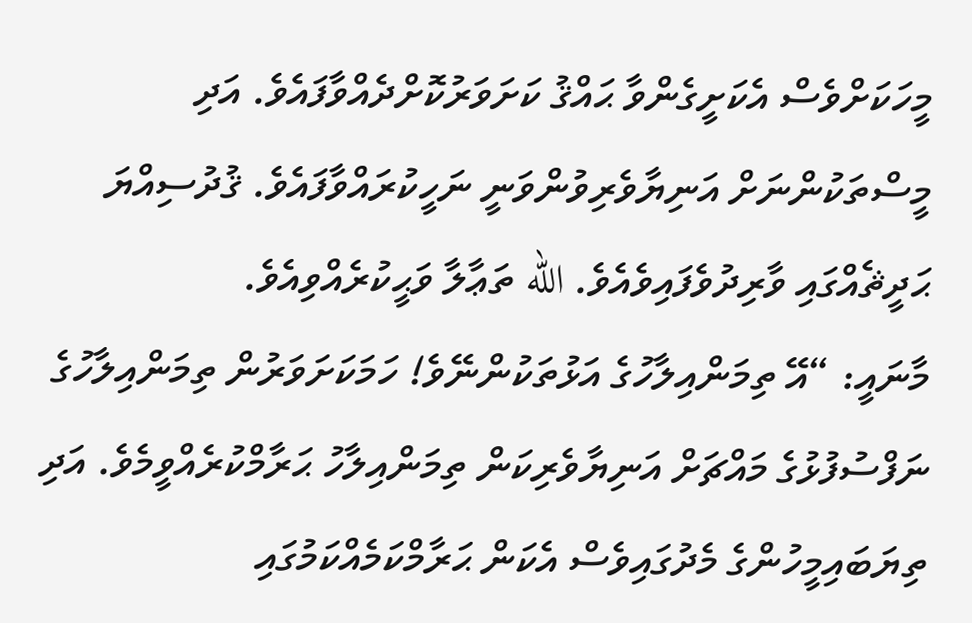މީހަކަށްވެސް އެކަށީގެންވާ ޙައްޤު ކަށަވަރުކޮށްދެއްވާފައެވެ. އަދި މީސްތަކުންނަށް އަނިޔާވެރިވުންވަނީ ނަހީކުރައްވާފައެވެ. ޤުދުސިއްޔަ ޙަދީޘެއްގައި ވާރިދުވެފައިވެއެވެ. الله ތަޢާލާ ވަޙީކުރެއްވިއެވެ.
މާނައީ: “އޭ ތިމަންއިލާހުގެ އަޅުތަކުންނޭވެ! ހަމަކަށަވަރުން ތިމަންއިލާހުގެ ނަފްސުފުޅުގެ މައްޗަށް އަނިޔާވެރިކަން ތިމަންއިލާހު ޙަރާމްކުރެއްވީމެވެ. އަދި ތިޔަބައިމީހުންގެ މެދުގައިވެސް އެކަން ޙަރާމްކަމެއްކަމުގައި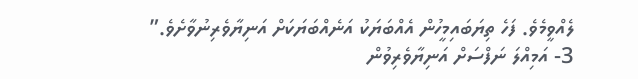ލެއްވީމެވެ. ފަހެ ތިޔަބައިމީހުން އެއްބަޔަކު އަނެއްބަޔަކަށް އަނިޔާވެރިނުވާށެވެ.”
3- އަމިއްލަ ނަފްސަށް އަނިޔާވެރިވުން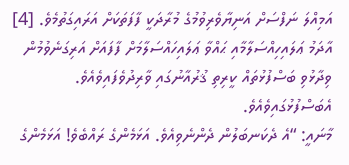އަމިއްލަ ނަފްސަށް އަނިޔާވެރިވުމުގެ މުރާދަކީ ފާފަތަކަށް އަރައިގަތުމެވެ. [4] އާދަމު ޢަލައިހިއްސަލާމާއި ޙައްވާ ޢަލައިހައްސަލާމަށް ފާފައަށް އަރިގަނެވުމުން ވިދާޅުވި ބަސްފުޅުތައް ކީރިތި ޤުރުއާނުގައި ވާރިދުވެފައިވެއެވެ. އެބަސްފުޅުގައިވެއެވެ.
މާނައީ: “އެ ދެކަނބަލުން ދެންނެވިއެވެ. އަޅަމެންގެ ރައްބެވެ! އަޅަމެންގެ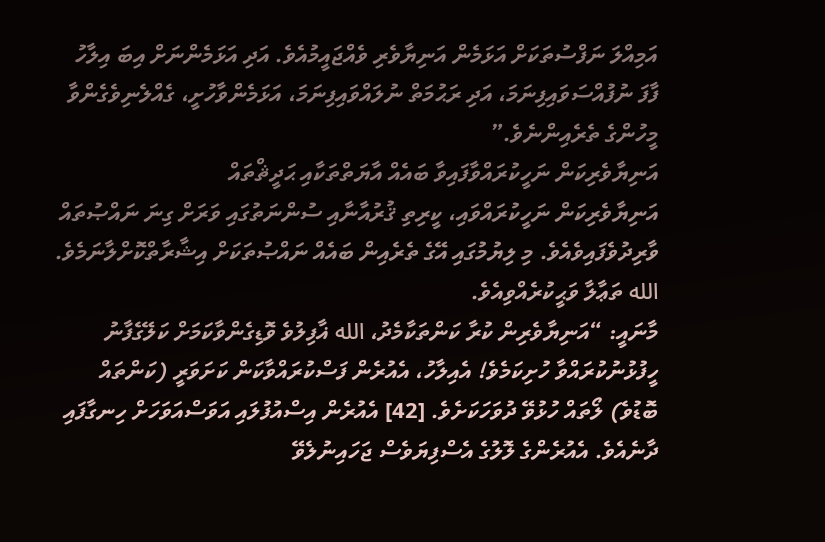އަމިއްލަ ނަފްސުތަކަށް އަޅަމެން އަނިޔާވެރި ވެއްޖައީމުއެވެ. އަދި އަޅަމެންނަށް އިބަ އިލާހު ފާފަ ނުފުއްސަވައިފިނަމަ، އަދި ރަޙުމަތް ނުލައްވައިފިނަމަ، އަޅަމެންވާހުށީ، ގެއްލެނިވެގެންވާ މީހުންގެ ތެރެއިންނެވެ.”
އަނިޔާވެރިކަން ނަހީކުރައްވާފައިވާ ބައެއް އާޔަތްތަކާއި ޙަދީޘްތައް
އަނިޔާވެރިކަން ނަހީކުރައްވައި، ކީރިތި ޤުރުއާނާއި ސުންނަތުގައި ވަރަށް ގިނަ ނައްޞުތައް ވާރިދުވެފައިވެއެވެ. މި ލިޔުމުގައި އޭގެ ތެރެއިން ބައެއް ނައްޞުތަކަށް އިޝާރާތްކޮށްލާނަމެވެ.
الله ތަޢާލާ ވަޙީކުރެއްވިއެވެ.
މާނައީ: “އަނިޔާވެރިން ކުރާ ކަންތަކާމެދު، الله ޣާފިލުވެ ވޮޑިގެންވާކަމަށް ކަލޭގެފާނު ހީފުޅުނުކުރައްވާ ހުށިކަމެވެ! އެއިލާހު، އެއުރެން ފަސްކުރައްވާކަން ކަށަވަރީ (ކަންތައް ބޮޑުވެ) ލޯތައް ހުޅުވޭ ދުވަހަކަށެވެ. [42] އެއުރެން އިސްއުފުލައި އަވަސްއަވަހަށް ހިނގާފައި ދާނެއެވެ. އެއުރެންގެ ލޮލުގެ އެސްފިޔަވެސް ޖަހައިނުލެވޭ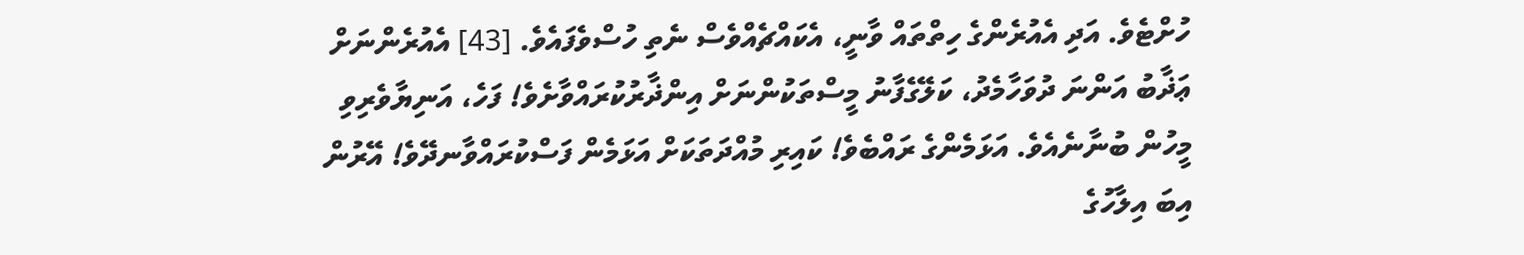ހުށްޓެވެ. އަދި އެއުރެންގެ ހިތްތައް ވާނީ، އެކައްޗެއްވެސް ނެތި ހުސްވެފައެވެ. [43] އެއުރެންނަށް ޢަޛާބު އަންނަ ދުވަހާމެދު، ކަލޭގެފާނު މީސްތަކުންނަށް އިންޛާރުކުރައްވާށެވެ! ފަހެ، އަނިޔާވެރިވި މީހުން ބުނާނެއެވެ. އަޅަމެންގެ ރައްބެވެ! ކައިރި މުއްދަތަކަށް އަޅަމެން ފަސްކުރައްވާނދޭވެ! އޭރުން އިބަ އިލާހުގެ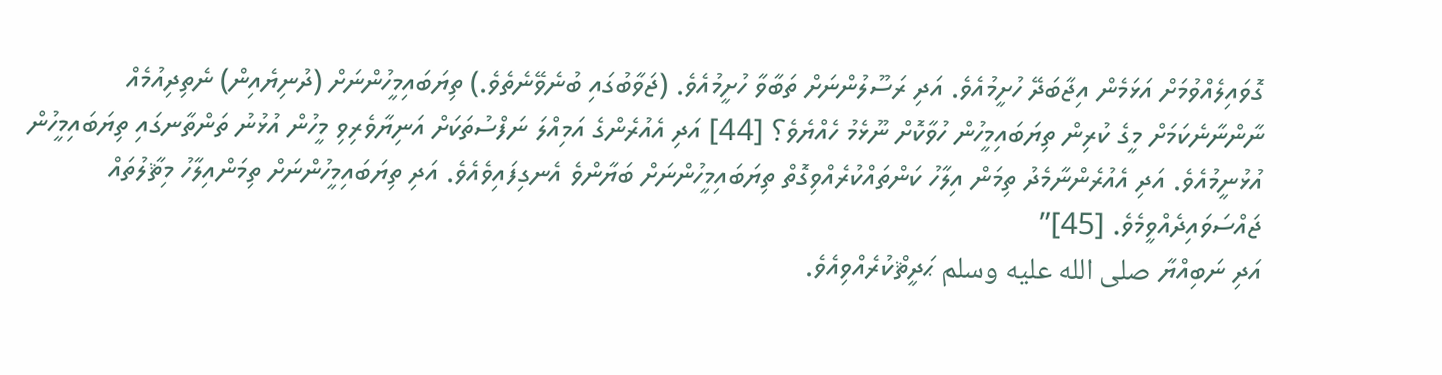ގޮވައިލެއްވުމަށް އަޅަމެން އިޖާބަދޭ ހުށީމުއެވެ. އަދި ރަސޫލުންނަށް ތަބާވާ ހުށީމުއެވެ. (ޖަވާބުގައި ބުނެވޭނެތެވެ.) ތިޔަބައިމީހުންނަށް (ދުނިޔެއިން) ނެތިދިއުމެއް ނާންނާނެކަމަށް މީގެ ކުރިން ތިޔަބައިމީހުން ހުވާކޮށް ނޫޅެމު ހެއްޔެވެ؟ [44] އަދި އެއުރެންގެ އަމިއްލަ ނަފްސުތަކަށް އަނިޔާވެރިވި މީހުން އުޅުނު ތަންތާނގައި ތިޔަބައިމީހުން އުޅުނީމުއެވެ. އަދި އެއުރެންނާމެދު ތިމަން އިލާހު ކަންތައްކުރެއްވިގޮތް ތިޔަބައިމީހުންނަށް ބަޔާންވެ އެނގިފައިވެއެވެ. އަދި ތިޔަބައިމީހުންނަށް ތިމަންއިލާހު މިޘާލުތައް ޖައްސަވައިދެއްވީމެވެ. [45]”
އަދި ނަބިއްޔާ صلى الله عليه وسلم ޙަދީޘްކުރެއްވިއެވެ.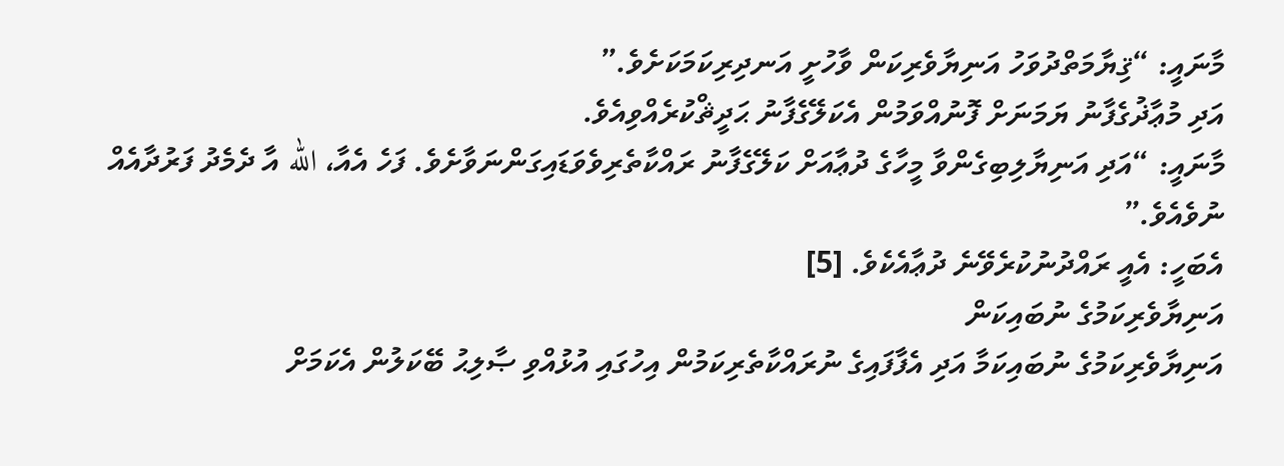މާނައީ: “ޤިޔާމަތްދުވަހު އަނިޔާވެރިކަން ވާހުށީ އަނދިރިކަމަކަށެވެ.”
އަދި މުޢާޛުގެފާނު ޔަމަނަށް ފޮނުއްވަމުން އެކަލޭގެފާނު ޙަދީޘްކުރެއްވިއެވެ.
މާނައީ: “އަދި އަނިޔާލިބިގެންވާ މީހާގެ ދުޢާއަށް ކަލޭގެފާނު ރައްކާތެރިވެވަޑައިގަންނަވާށެވެ. ފަހެ އެއާ، الله އާ ދެމެދު ފަރުދާއެއް ނުވެއެވެ.”
އެބަހީ: އެއީ ރައްދުނުކުރެވޭނެ ދުޢާއެކެވެ. [5]
އަނިޔާވެރިކަމުގެ ނުބައިކަން
އަނިޔާވެރިކަމުގެ ނުބައިކަމާ އަދި އެފާފައިގެ ނުރައްކާތެރިކަމުން އިހުގައި އުޅުއްވި ޞާލިޙު ބޭކަލުން އެކަމަށް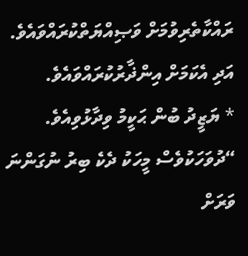ރައްކާތެރިވުމަށް ވަޞިއްޔަތްކުރައްވައެވެ. އަދި އެކަމަށް އިންޛާރުކުރައްވައެވެ.
* ޔަޒީދު ބުން ޙަކީމު ވިދާޅުވިއެވެ.
“ދުވަހަކުވެސް މީހަކު ދެކެ ބިރު ނުގަންނަ ވަރަށް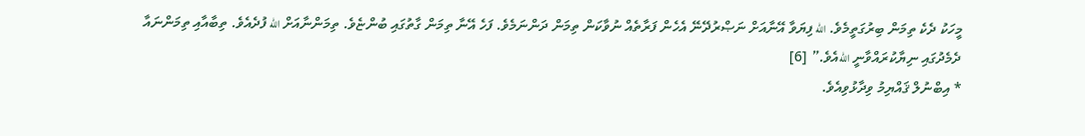މީހަކު ދެކެ ތިމަން ބިރުގަތީމެވެ. الله ފިޔަވާ އޭނާއަށް ނަޞްރުދޭނޭ އެހެން ފަރާތެއް ނުވާކަން ތިމަން ދަންނަމެވެ. ފަހެ އޭނާ ތިމަން ގާތުގައި ބުންޏެވެ. ތިމަންނާއަށް الله ފުދެއެވެ. ތިބާއާއި ތިމަންނައާ ދެމެދުގައި ނިޔާކުރައްވާނީ اللهއެވެ.” [6]
* އިބްނުލް ޤައްޔިމު ވިދާޅުވިއެވެ.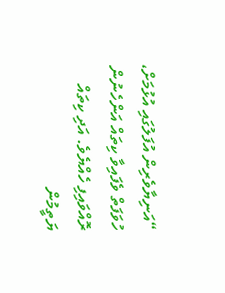“އަނިޔާވެރިން އުފަލުގައި އުޅުމަށް، ހުވަފަތް ވެފައިވާ ކިތައް އަންހެނުން ރޮއްވައިފި ހެއްޔެވެ. އަދި ކިތައް ޔަތީމުން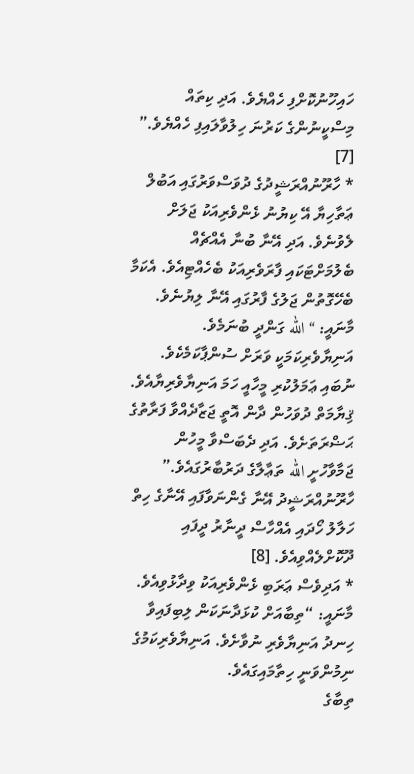ހައިހޫނުކޮށްފި ހެއްޔެވެ. އަދި ކިތައް މިސްކީނުންގެ ކަރުނަ ހިލުވާލައިފި ހެއްޔެވެ.” [7]
* ހާރޫނުއްރަޝީދުގެ ދުވަސްވަރުގައި އަބުލް ޢަތާހިޔާ އޭ ކިޔުނު ޅެންވެރިއަކު ޖަލަށް ލެވުނެވެ. އަދި އޭނާ ބުނާ އެއްޗެއް ބެލުމަށްޓަކައި ފާރަވެރިއަކު ބެހެއްޓިއެވެ. އެކަމާ ބެހޭގޮތުން ޖަލުގެ ފާރުގައި އޭނާ ލިޔުނެވެ.
މާނައީ: “الله ގަންދީ ބުނަމެވެ. އަނިޔާވެރިކަމަކީ ވަރަށް ސުންޕާކަމެކެވެ. ނުބައި ޢަމަލުކުރި މީހާއީ ހަމަ އަނިޔާވެރިޔާއެވެ.
ޤިޔާމަތް ދުވަހުން ދާން އޮތީ ޖަޒާދެއްވާ ފަރާތުގެ ޙަޟްރަތަށެވެ. އަދި ދެބަސްވާ މީހުން ޖަމާވާހުށީ الله ތަޢާލާގެ ދަރުބާރުގައެވެ.”
ހާރޫނުއްރަޝީދު އޭނާ ގެންނަވާފައި އޭނާގެ ހިތް ހަލާލު ހޯދައި އެއްހާސް ދީނާރު ދީފައި ދޫކޮށްލެއްވިއެވެ. [8]
* އަދިވެސް ޢަރަބި ޅެންވެރިއަކު ވިދާޅުވިއެވެ.
މާނައީ: “ތިބާއަށް ކުޅަދާނަކަން ލިބިފައިވާ ހިނދު އަނިޔާވެރި ނުވާށެވެ. އަނިޔާވެރިކަމުގެ ނިމުންވަނީ ހިތާމައިގައެވެ.
ތިބާގެ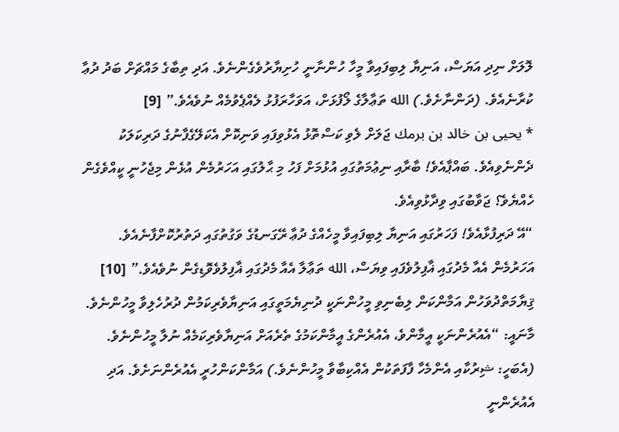ލޮލަށް ނިދި އަޔަސް، އަނިޔާ ލިބިފައިވާ މީހާ ހުންނާނީ ހުށިޔާރުވެގެންނެވެ. އަދި ތިބާގެ މައްޗަށް ބަދު ދުޢާ ކުރާނެއެވެ. (ދަންނާށެވެ.) الله ތަޢާލާގެ ލޯފުޅަށް، އަވަހާރަފުޅު ލެއްޕެވުމެއް ނުވެއެވެ.” [9]
* يحيى بن خالد بن برمك ޖަލަށް ލެވި ކަސްތޮޅު އެޅުވިފައި ވަނިކޮށް އެކަލޭގެފާނުގެ ދަރިކަލަކު ދެންނެވިއެވެ. ބައްޕާއެވެ! ބާރާއި ނިޢުމަތުގައި އުޅުމަށް ފަހު މި ޙާލުގައި އަހަރުމެން އުޅެން މިޖެހުނީ ކީއްވެގެން ހެއްޔެވެ؟ ޖަވާބުގައި ވިދާޅުވިއެވެ.
“އޭ ދަރިފުޅާއެވެ! ފަހަރުގައި އަނިޔާ ލިބިފައިވާ މީހެއްގެ ދުޢާ ރޭގަނޑުގެ ވަގުތުގައި ދަތުރުކޮށްފާނެއެވެ. އަހަރުމެން އެއާ މެދުގައި ޣާފިލުވެފައި ވިޔަސް، الله ތަޢާލާ އެއާ މެދުގައި ޣާފިލުވެވޮޑިގެން ނުވެއެވެ.” [10]
ޤިޔާމަތްދުވަހުން އަމާންކަން ލިބެނިވި މީހުންނަކީ ދުނިޔެމަތީގައި އަނިޔާވެރިކަމުން ދުރުހެލިވާ މީހުންނެވެ.
މާނައީ: “އެއުރެންނަކީ އީމާންވެ، އެއުރެންގެ އީމާންކަމުގެ ތެރެއަށް އަނިޔާވެރިކަމެއް ނުލާ މީހުންނެވެ. (އެބަހީ: ޝިރުކާއި އެންމެހާ ފާފަތަކުން އެއްކިބާވާ މީހުންނެވެ.) އަމާންކަންހުރީ އެއުރެންނަށެވެ. އަދި އެއުރެންނީ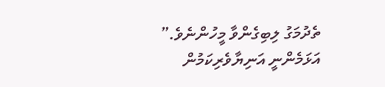ތެދުމަގު ލިބިގެންވާ މީހުންނެވެ.”
އަޅަމެންނީ އަނިޔާވެރިކަމުން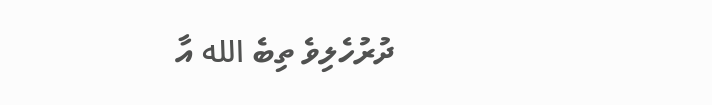ދުރުހެލިވެ ތިބެ الله އާ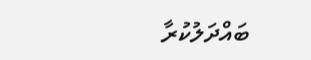ބައްދަލުކުރާ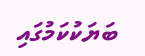ބަޔަކުކަމުގައި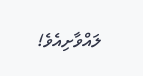ލައްވާށިއެވެ!